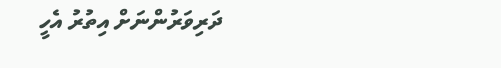ދަރިވަރުންނަށް އިތުރު އެހީ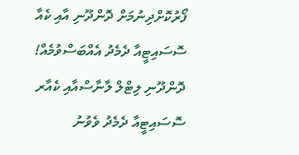ފޯރުކޮށްދިނުމަށް ދޮންދޫނި އާއި ކެއާ ސޮސައިޓީއާ ދެމެދު އެއްބަސްވުމެއް!
ދޮންދޫނި ލިޓްލް ލާނާސްއާއި ކެއާރ ސޮސައިޓީއާ ދެމެދު ވެވުނު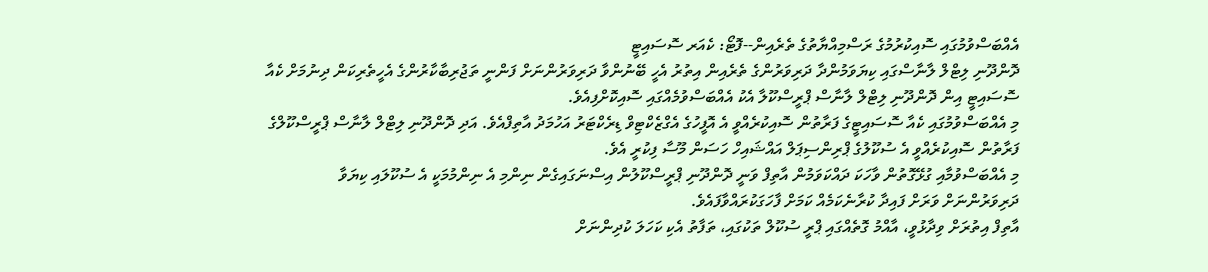އެއްބަސްވުމުގައި ސޮއިކުރުމުގެ ރަސްމިއްޔާތުގެ ތެރެއިން--ފޮޓޯ: ކެއަރ ސޮސައިޓީ
ދޮންދޫނި ލިޓްލް ލާނާސްގައި ކިޔަވަމުންދާ ދަރިވަރުންގެ ތެރެއިން އިތުރު އެހީ ބޭނުންވާ ދަރިވަރުންނަށް ފަންނީ ތަޖުރިބާކާރުންގެ އެހީތެރިކަން ދިނުމަށް ކެއާ ސޮސައިޓީ އިން ދޮންދޫނި ލިޓްލް ލާނާސް ޕްރީސްކޫލާ އެކު އެއްބަސްވުމެއްގައި ސޮއިކޮށްފިއެވެ.
މި އެއްބަސްވުމުގައި ކެއާ ސޮސައިޓީގެ ފަރާތުން ސޮއިކުރެއްވީ އެ އޮފީހުގެ އެގްޒެކްޓިވް ޑިރެކްޓަރު އަހުމަދު އާތިފްއެވެ. އަދި ދޮންދޫނި ލިޓްލް ލާނާސް ޕްރީސްކޫލްގެ ފަރާތުން ސޮއިކުރެއްވީ އެ ސުކޫލުގެ ޕްރިންސިޕަލް އައްޝައިހް ހަސަން މޫސާ ފިކުރީ އެވެ.
މި އެއްބަސްވުމާއި ގުޅޭގޮތުން ވާހަކަ ދައްކަވަމުން އާތިފް ވަނީ ދޮންދޫނި ޕްރީސްކޫލުން އިސްނަގައިގެން ނިންމި އެ ނިންމުމަކީ އެ ސުކޫލައި ކިޔަވާ ދަރިވަރުންނަށް ވަރަށް ފައިދާ ކުރާނެކަމެއް ކަމަށް ފާހަގަކުރައްވާފައެވެ.
އާތިފް އިތުރަށް ވިދާޅުވީ، އާއްމު ގޮތެއްގައި ޕްރީ ސުކޫލް ތަކުގައި، ތަފާތު އެކި ކަހަލަ ކުދިންނަށް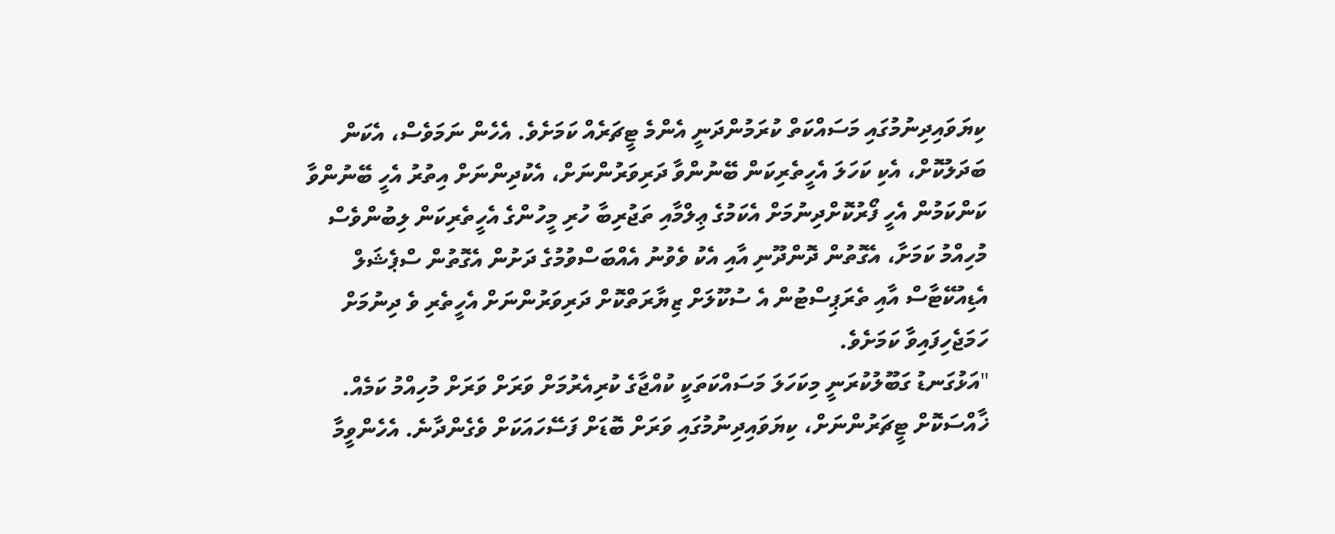ކިޔަވައިދިނުމުގައި މަސައްކަތް ކުރަމުންދަނީ އެންމެ ޓީޗަރެއް ކަމަށެވެ. އެހެން ނަމަވެސް، އެކަން ބަދަލުކޮށް، އެކި ކަހަލަ އެހީތެރިކަން ބޭނުންވާ ދަރިވަރުންނަށް، އެކުދިންނަށް އިތުރު އެހީ ބޭނުންވާ ކަންކަމުން އެހީ ފޯރުކޮށްދިނުމަށް އެކަމުގެ ޢިލްމާއި ތަޖުރިބާ ހުރި މީހުންގެ އެހީތެރިކަން ލިބުންވެސް މުހިއްމު ކަމަށާ، އެގޮތުން ދޮންދޫނި އާއި އެކު ވެވުނު އެއްބަސްވުމުގެ ދަށުން އެގޮތުން ސްޕެޝަލް އެޑިއުކޭޓާސް އާއި ތެރަޕިސްޓުން އެ ސުކޫލަށް ޒިޔާރަތްކޮށް ދަރިވަރުންނަށް އެހީތެރި ވެ ދިނުމަށް ހަމަޖެހިފައިވާ ކަމަށެވެ.
"އަޅުގަނޑު ގަބޫލުކުރަނީ މިކަހަލަ މަސައްކަތަކީ ކުއްޖާގެ ކުރިއެރުމަށް ވަރަށް ވަރަށް މުހިއްމު ކަމެއް. ޚާއްސަކޮށް ޓީޗަރުންނަށް، ކިޔަވައިދިނުމުގައި ވަރަށް ބޮޑަށް ފަސޭހައަކަށް ވެގެންދާނެ. އެހެންވީމާ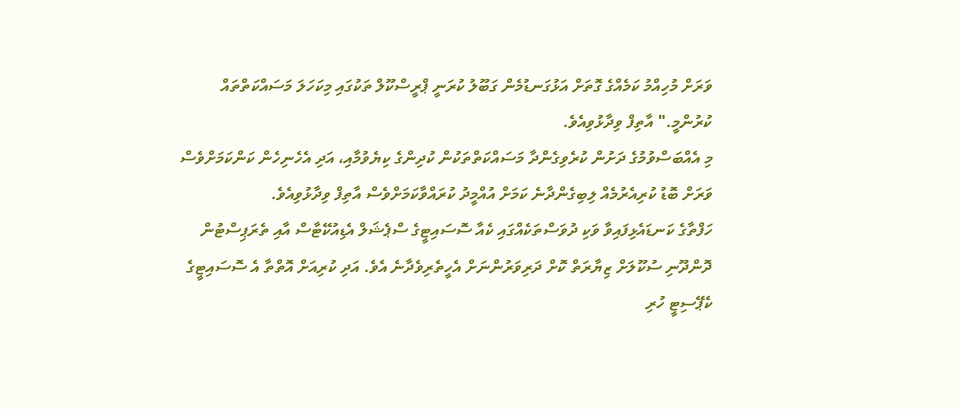ވަރަށް މުހިއްމު ކަމެއްގެ ގޮތަށް އަޅުގަނޑުމެން ގަބޫލު ކުރަނީ ޕްރީސްކޫލް ތަކުގައި މިކަހަލަ މަސައްކަތްތައް ކުރުންމީ." އާތިފް ވިދާޅުވިއެވެ.
މި އެއްބަސްވުމުގެ ދަށުން ކުރެވިގެންދާ މަސައްކަތްތަކުން ކުދިންގެ ކިޔެވުމާއި، އަދި އެހެނިހެން ކަންކަމަށްވެސް ވަރަށް ބޮޑު ކުރިއެރުމެއް ލިބިގެންދާނެ ކަމަށް އުއްމީދު ކުރައްވާކަމަށްވެސް އާތިފް ވިދާޅުވިއެވެ.
ހަފްތާގެ ކަނޑައެޅިފައިވާ ވަކި ދުވަސްތަކެއްގައި ކެއާ ސޮސައިޓީގެ ސްޕެޝަލް އެޑިއުކޭޓާސް އާއި ތެރަޕިސްޓުން ދޮންދޫނި ސުކޫލަށް ޒިޔާރަތް ކޮށް ދަރިވަރުންނަށް އެހީތެރިވެދާނެ އެވެ. އަދި ކުރިއަށް އޮތްތާ އެ ސޮސައިޓީގެ ކެޕޭސިޓީ ހުރި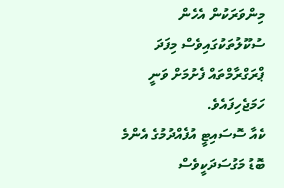މިންވަރަކުން އެހެން ސުކޫލުތަކުގައިވެސް މިފަދަ ޕްރަގްރާމްތައް ފެށުމަށް ވަނީ ހަމަޖެހިފައެވެ.
ކެއާ ސޮސައިޓީ އުފެއްދުމުގެ އެންމެ ބޮޑު މަގުސަދަކީވެސް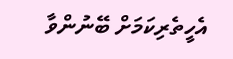އެހީތެރިކަމަށް ބޭނުންވާ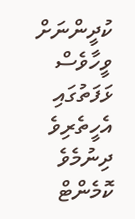ކުދީންނަށް ވީހާވެސް ޅަފަތުގައި އެހީތެރިވެ ދިނުމެވެ
ކޮމެންޓް